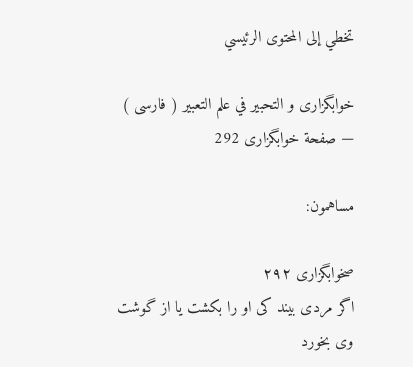تخطي إلى المحتوى الرئيسي

خوابگزارى و التحبير في علم التعبير ( فارسى ) — صفحة خوابگزارى 292

مساهمون:

صخوابگزارى ٢٩٢
اگر مردى بيند كى او را بكشت يا از گوشت وى بخورد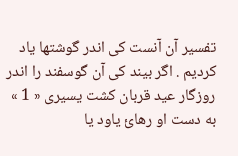تفسير آن آنست كى اندر گوشتها ياد كرديم . اگر بيند كى آن گوسفند را اندر روزگار عيد قربان كشت يسيرى « 1 » به دست او رهائ ياود يا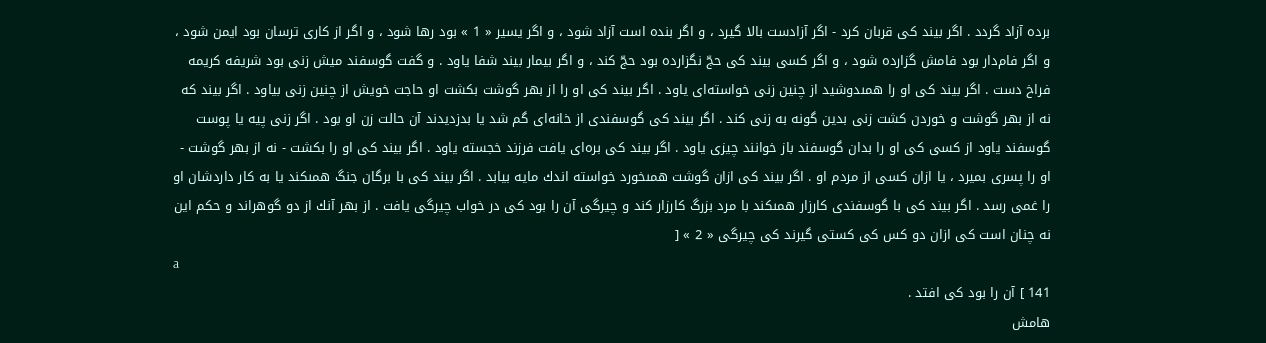برده آزاد گردد . اگر بيند كى قربان كرد - اگر آزادست بالا گيرد ، و اگر بنده است آزاد شود ، و اگر يسير « 1 » بود رها شود ، و اگر از كارى ترسان بود ايمن شود ، و اگر فام‌دار بود فامش گزارده شود ، و اگر كسى بيند كى حجّ نگزارده بود حجّ كند ، و اگر بيمار بيند شفا ياود . و گفت گوسفند ميش زنى بود شريفه كريمه فراخ دست . اگر بيند كى او را همىدوشيد از چنين زنى خواسته‌اى ياود . اگر بيند كى او را از بهر گوشت بكشت او حاجت خويش از چنين زنى بياود . اگر بيند كه نه از بهر گوشت و خوردن كشت زنى بدين گونه به زنى كند . اگر بيند كى گوسفندى از خانه‌اى گم شد يا بدزديدند آن حالت زن او بود . اگر زنى پيه يا پوست گوسفند ياود از كسى كى او را بدان گوسفند باز خوانند چيزى ياود . اگر بيند كى بره‌اى يافت فرزند خجسته ياود . اگر بيند كى او را بكشت - نه از بهر گوشت - او را پسرى بميرد ، يا ازان كسى از مردم او . اگر بيند كى ازان گوشت همىخورد خواسته اندك مايه بيابد . اگر بيند كى با برگان جنگ همىكند يا به كار داردشان او را غمى رسد . اگر بيند كى با گوسفندى كارزار همىكند با مرد بزرگ كارزار كند و چيرگى آن را بود كى در خواب چيرگى يافت . از بهر آنك از دو گوهراند و حكم اين نه چنان است كى ازان دو كس كى كستى گيرند كى چيرگى « 2 » [
a
141 ] آن را بود كى افتد .
هامش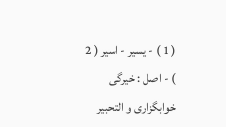( 1 ) - يسير - اسير ( 2 ) - اصل : خيرگى
خوابگزارى و التحبير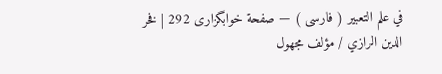في علم التعبير ( فارسى ) — صفحة خوابگزارى 292 | فخر الدين الرازي / مؤلف مجهول